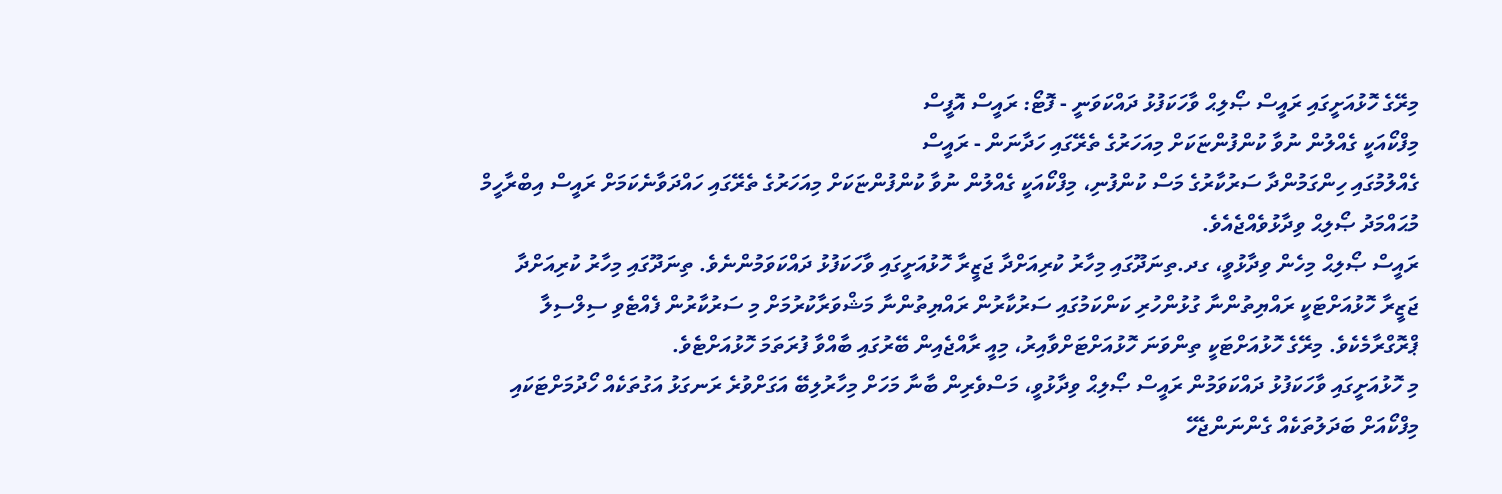މިރޭގެ ހޮޅުއަށީގައި ރައީސް ޞޯލިޙް ވާހަކަފުޅު ދައްކަވަނީ - ފޮޓޯ: ރައީސް އޮފީސް
މިފްކޯއަކީ ގެއްލުން ނުވާ ކުންފުންޏަކަށް މިއަހަރުގެ ތެރޭގައި ހަދާނަން - ރައީސް
ގެއްލުމުގައި ހިންގަމުންދާ ސަރުކާރުގެ މަސް ކުންފުނި، މިފްކޯއަކީ ގެއްލުން ނުވާ ކުންފުންޏަކަށް މިއަހަރުގެ ތެރޭގައި ހައްދަވާނެކަމަށް ރައީސް އިބްރާހީމް މުޙައްމަދު ޞޯލިޙް ވިދާޅުވެއްޖެއެވެ.
ރައީސް ޞޯލިޙް މިހެން ވިދާޅުވީ، ގދ.ތިނަދޫގައި މިހާރު ކުރިއަށްދާ ޖަޒީރާ ހޮޅުއަށީގައި ވާހަކަފުޅު ދައްކަވަމުންނެވެ. ތިނަދޫގައި މިހާރު ކުރިއަށްދާ ޖަޒީރާ ހޮޅުއަށްޓަކީ ރައްޔިތުންނާ ގުޅުންހުރި ކަންކަމުގައި ސަރުކާރުން ރައްޔިތުންނާ މަޝްވަރާކުރުމަށް މި ސަރުކާރުން ފެއްޓެވި ސިލްސިލާ ޕްރޮގްރާމެކެވެ. މިރޭގެ ހޮޅުއަށްޓަކީ ތިންވަނަ ހޮޅުއަށްޓަށްވާއިރު، މިއީ ރާއްޖެއިން ބޭރުގައި ބާއްވާ ފުރަތަމަ ހޮޅުއަށްޓެވެ.
މި ހޮޅުއަށީގައި ވާހަކަފުޅު ދައްކަވަމުން ރައީސް ޞޯލިޙް ވިދާޅުވީ، މަސްވެރިން ބާނާ މަހަށް މިހާރުލިބޭ އަގަށްވުރެ ރަނގަޅު އަގުތަކެއް ހޯދުމަށްޓަކައި މިފްކޯއަށް ބަދަލުތަކެއް ގެންނަންޖެހޭ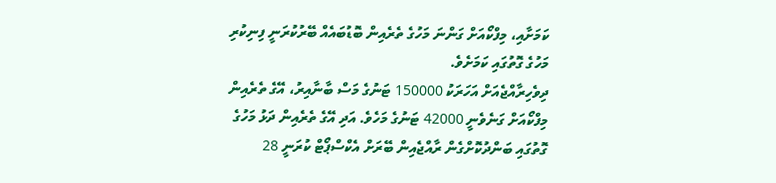ކަމަށާއި، މިފްކޯއަށް ގަންނަ މަހުގެ ތެރެއިން ބޮޑުބައެއް ބޭރުކުރަނީ ފިނިކުރި މަހުގެ ގޮތުގައި ކަމަށެވެ.
ދިވެހިރާއްޖެއަށް އަހަރަކު 150000 ޓަނުގެ މަސް ބާނާއިރު، އޭގެ ތެރެއިން މިފްކޯއަށް ގަނެވެނީ 42000 ޓަނުގެ މަހެވެ. އަދި އޭގެ ތެރެއިން ދަޅު މަހުގެ ގޮތުގައި ބަންދުކޮށްގެން ރާއްޖެއިން ބޭރަށް އެކްސްޕޯޓް ކުރަނީ 28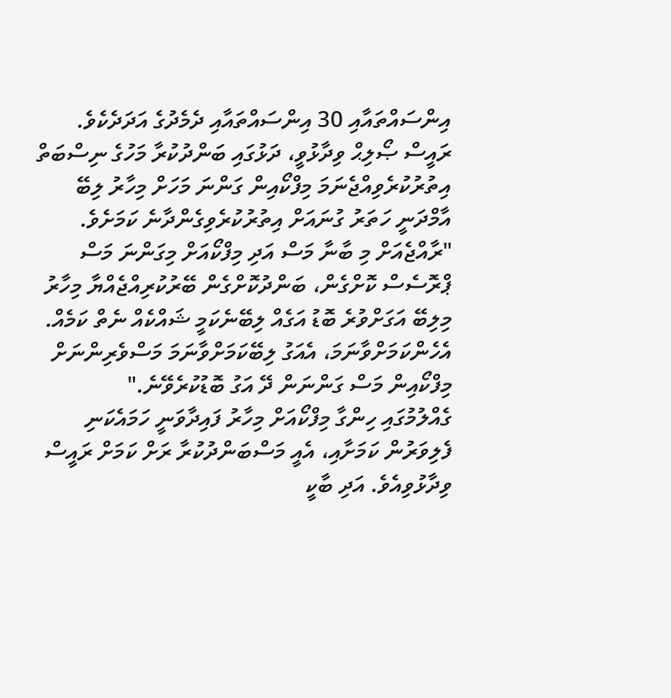އިންސައްތައާއި 30 އިންސައްތައާއި ދެމެދުގެ އަދަދެކެވެ.
ރައީސް ޞޯލިޙް ވިދާޅުވީ، ދަޅުގައި ބަންދުކުރާ މަހުގެ ނިސްބަތް އިތުރުކުރެވިއްޖެނަމަ މިފްކޯއިން ގަންނަ މަހަށް މިހާރު ލިބޭ އާމްދަނީ ހަތަރު ގުނައަށް އިތުރުކުރެވިގެންދާނެ ކަމަށެވެ.
"ރާއްޖެއަށް މި ބާނާ މަސް އަދި މިފްކޯއަށް މިގަންނަ މަސް ޕްރޮސެސް ކޮށްގެން، ބަންދުކޮށްގެން ބޭރުކުރިއްޖެއްޔާ މިހާރު މިލިބޭ އަގަށްވުރެ ބޮޑު އަގެއް ލިބޭނެކަމީ ޝައްކެއް ނެތް ކަމެއް. އެހެންކަމަށްވާނަމަ، އެއަގު ލިބޭކަމަށްވާނަމަ މަސްވެރިންނަށް މިފްކޯއިން މަސް ގަންނަން ދޭ އަގު ބޮޑުކުރެވޭނެ."
ގެއްލުމުގައި ހިންގާ މިފްކޯއަށް މިހާރު ފައިދާވަނީ ހަމައެކަނި ފެލިވަރުން ކަމަށާއި، އެއީ މަސްބަންދުކުރާ ރަށް ކަމަށް ރައީސް ވިދާޅުވިއެވެ. އަދި ބާކީ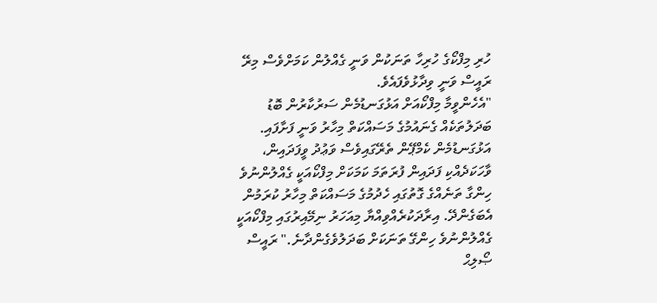ހުރި މިފްކޯގެ ހުރިހާ ތަނަކުން ވަނީ ގެއްލުން ކަމަށްވެސް މިރޭ ރައީސް ވަނީ ވިދާޅުވެފައެވެ.
"އެހެންވީމާ މިފްކޯއަށް އަޅުގަނޑުމެން ސަރުކާރުން ބޮޑު ބަދަލުތަކެއް ގެނައުމުގެ މަސައްކަތް މިހާރު ވަނީ ފަށާފައި. އަޅުގަނޑުމެން ކެމްޕޭން ތެރޭގައިވެސް ވަޢުދު ވީފަދައިން، ވާހަކަދެއްކި ފަދައިން ފުރަތަމަ ކަމަކަށް މިފްކޯއަކީ ގެއްލުންނުވެ ހިންގާ ތަނެއްގެ ގޮތުގައި ހެދުމުގެ މަސައްކަތް މިހާރު ކުރަމުން އެބަގެންދޭ. އިރާދަކުރެއްވިއްޔާ މިއަހަރު ނިމޭއިރުގައި މިފްކޯއަކީ ގެއްލުންނުވެ ހިންގޭ ތަނަކަށް ބަދަލުވެގެންދާނެ." ރައީސް ޞޯލިޙް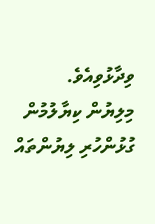ވިދާޅުވިއެވެ.
މިލިޔުން ކިޔާލުމުން
ގުޅުންހުރި ލިޔުންތައް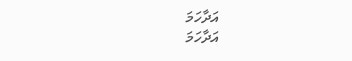އަދާހަމަ
އަދާހަމަ